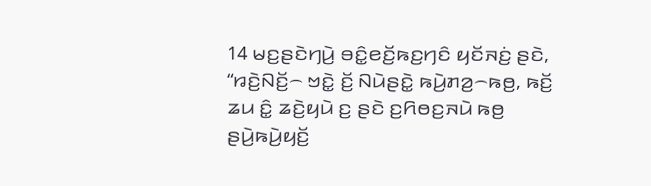14 ꤗꤢ꤬ꤔꤢꤧꤚꤣꤧ꤬ ꤋꤢꤨ꤭ꤕꤢꤩ꤬ꤒꤢ꤬ꤚꤢꤨ ꤟꤢꤩꤏꤢꤦ꤬ ꤔꤢꤧ, “ꤙꤢꤧ꤬ꤡꤢꤩ꤬꤮ ꤠꤢꤧ꤭ ꤢꤩ꤬ ꤡꤣꤧꤔꤢꤧ꤭ ꤒꤣꤧ꤬ꤊꤤ꤬꤮ꤒꤥ꤬, ꤒꤢꤩ꤬ ꤘꤣ ꤢꤨ꤭ ꤘꤢꤧ꤬ꤟꤣꤧ ꤢ꤬ ꤔꤢꤧ ꤢ꤬ꤖꤥꤢ꤬ꤏꤣꤧ ꤒꤥ꤬ ꤔꤣꤧ꤬ꤒꤣꤧ꤬ꤟꤢꤩ꤬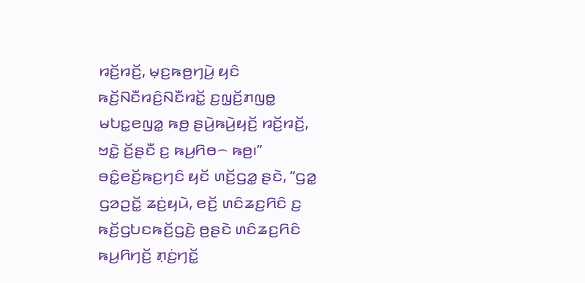ꤙꤢꤩ꤬ꤙꤢꤩ꤬, ꤗ꤫ꤢ꤬ꤒꤥ꤬ꤚꤣꤧ꤬ ꤟꤢꤨ ꤒꤢꤩ꤬ꤡꤢꤪꤙꤢꤨ꤬ꤡꤢꤪꤙꤢꤩ꤭ ꤢ꤬ꤜ꤫ꤢꤩ꤬ꤊꤜꤥ꤭ ꤗꤝꤢ꤭ꤕꤜꤤ꤭ ꤒꤥ꤬ ꤔꤣꤧ꤬ꤒꤣꤧ꤬ꤟꤢꤩ꤬ ꤙꤢꤩ꤬ꤙꤢꤩ꤬, ꤠꤢꤧ꤭ ꤢꤩ꤬ꤔꤢꤪ ꤢ꤬ ꤒꤣ꤬ꤖꤥ꤮ ꤒꤥ꤬꤯”
ꤋꤢꤨ꤭ꤕꤢꤩ꤬ꤒꤢ꤬ꤚꤢꤨ ꤟꤢꤩ ꤛꤢꤩ꤬ꤞꤤ꤭ ꤔꤢꤧ, “ꤞꤤ꤭ ꤞꤤꤑꤢꤩ꤭ ꤘꤢꤦ꤬ꤟꤣꤧ, ꤕꤢꤩ꤬ ꤛꤢꤨꤘꤢ꤬ꤖꤢꤨ ꤢ꤬ ꤒꤢꤩ꤬ꤞꤝꤢꤒꤢꤩ꤬ꤞꤢꤧ꤬ ꤥ꤬ꤔꤢꤧ ꤛꤢꤨꤘꤢ꤬ꤖꤢꤨ ꤒꤣ꤬ꤖꤚꤢꤩ꤬ ꤊ꤫ꤢꤦ꤬ꤚꤢꤩ꤭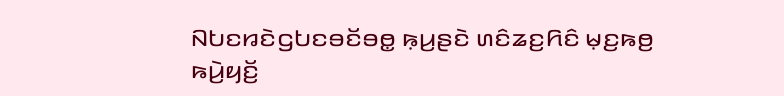ꤡꤝꤢꤙꤢꤧꤞꤝꤢꤋꤢꤩꤋꤥ꤭ ꤒ꤫ꤣ꤬ꤔꤢꤧ ꤛꤢꤨꤘꤢ꤬ꤖꤢꤨ ꤗ꤫ꤢ꤬ꤒꤥ꤬ ꤒꤣꤧ꤬ꤟꤢꤩ꤬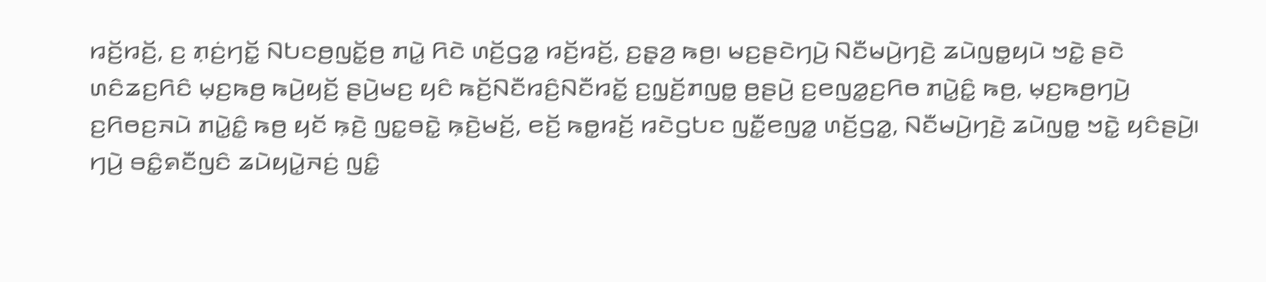ꤙꤢꤩ꤬ꤙꤢꤩ꤬, ꤢ꤬ ꤊ꤫ꤢꤦ꤬ꤚꤢꤩ꤭ ꤡꤝꤢꤥ꤬ꤜꤢꤩ꤭ꤥ꤬ ꤊꤣꤧ꤭ ꤖꤢꤧ ꤛꤢꤩ꤬ꤞꤤ꤭ ꤙꤢꤩ꤬ꤙꤢꤩ꤬, ꤢ꤬ꤔ꤫ꤤ꤬ ꤒꤥ꤬꤯ ꤗꤢ꤬ꤔꤢꤧꤚꤣꤧ꤬ ꤡꤢꤪꤗꤣꤧ꤬ꤚꤢꤧ꤬ ꤘꤣꤧꤜꤥ꤭ꤟꤣꤧ ꤠꤢꤧ꤭ ꤔꤢꤧ ꤛꤢꤨꤘꤢ꤬ꤖꤢꤨ ꤗ꤫ꤢ꤬ꤒꤥ꤬ ꤒꤣꤧ꤬ꤟꤢꤩ꤬ ꤔꤣꤧ꤬ꤗꤢ꤬ ꤟꤢꤨ ꤒꤢꤩ꤬ꤡꤢꤪꤙꤢꤨ꤬ꤡꤢꤪꤙꤢꤩ꤭ ꤢ꤬ꤜ꤫ꤢꤩ꤬ꤊꤜꤥ꤭ ꤥ꤬ꤔꤣꤧ꤬ ꤢ꤬ꤕꤜꤤ꤭ꤢ꤬ꤖꤥ ꤊꤣꤧ꤭ꤢꤨ꤭ ꤒꤥ꤬, ꤗ꤫ꤢ꤬ꤒꤥ꤬ꤚꤣꤧ꤬ ꤢ꤬ꤖꤥꤢ꤬ꤏꤣꤧ ꤊꤣꤧ꤭ꤢꤨ꤭ ꤒꤥ꤬ ꤟꤢꤩ ꤒ꤫ꤢꤧ꤬ ꤜꤢ꤭ꤋꤢꤧ꤭ ꤒ꤫ꤢꤧ꤬ꤗꤢꤩ꤬, ꤕꤢꤩ꤬ ꤒꤥ꤭ꤙꤢꤩ꤬ ꤙꤢꤧꤞꤝꤢ ꤜꤢꤪ꤭ꤕꤜꤤ꤭ ꤛꤢꤩ꤬ꤞꤤ꤭, ꤡꤢꤪꤗꤣꤧ꤬ꤚꤢꤧ꤬ ꤘꤣꤧꤜꤥ꤭ ꤠꤢꤧ꤭ ꤟꤢꤨꤔꤣꤧ꤬꤯
ꤚꤣꤧ꤬ ꤋꤢꤨ꤭ꤎꤢꤪꤜꤢꤨ ꤘꤣꤧꤟꤣꤧ꤭ꤏꤢꤦ꤬ ꤜꤢꤨ꤭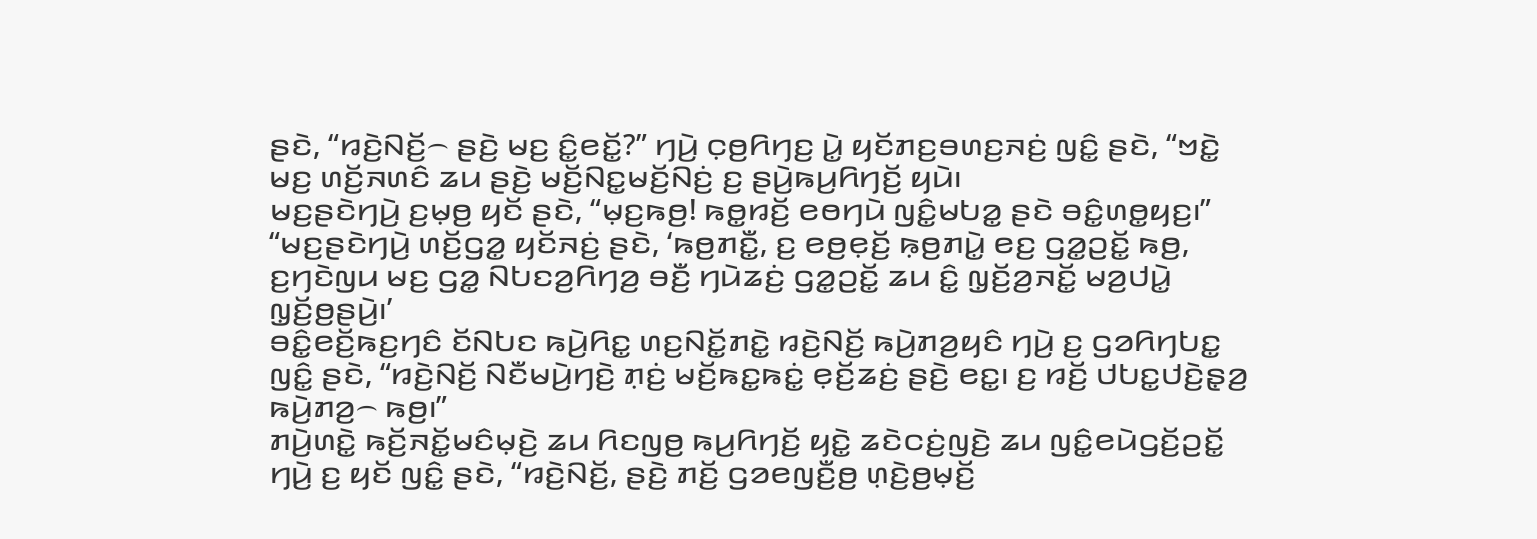ꤔꤢꤧ, “ꤙꤢꤧ꤬ꤡꤢꤩ꤬꤮ ꤔꤢꤧ꤬ ꤗꤢ꤬ ꤢꤨ꤭ꤕꤢꤩ꤭?” ꤚꤣꤧ꤬ ꤍ꤫ꤥ꤬ꤖꤚꤢ꤬ ꤣꤧ꤭ ꤟꤢꤩꤊꤢ꤬ꤋꤛꤢ꤬ꤏꤢꤦ꤬ ꤜꤢꤨ꤭ ꤔꤢꤧ, “ꤠꤢꤧ꤭ ꤗꤢ꤬ ꤛꤢꤩ꤬ꤏꤛꤢꤨ ꤘꤣ ꤔꤢꤧ꤬ ꤗꤢꤩ꤬ꤡꤢ꤭ꤗꤢꤩ꤬ꤡꤢꤦ꤬ ꤢ꤬ ꤔꤣꤧ꤬ꤒꤣ꤬ꤖꤚꤢꤩ꤬ ꤟꤣꤧ꤯
ꤗꤢ꤬ꤔꤢꤧꤚꤣꤧ꤬ ꤢ꤬ꤗ꤫ꤥ꤬ ꤟꤢꤩ ꤔꤢꤧ, “ꤗ꤫ꤢ꤬ꤒꤥ꤬! ꤒꤥ꤭ꤙꤢꤩ꤬ ꤕꤥꤚꤣꤧ ꤜꤢꤨ꤭ꤗꤝꤤ꤭ ꤔꤢꤧ ꤋꤢꤨ꤭ꤛꤥ꤭ꤟꤢ꤬꤯”
“ꤗꤢ꤬ꤔꤢꤧꤚꤣꤧ꤬ ꤛꤢꤩ꤬ꤞꤤ꤭ ꤟꤢꤩꤏꤢꤦ꤬ ꤔꤢꤧ, ‘ꤒꤥ꤬ꤊꤢꤪ꤭, ꤢ꤬ ꤕꤥ꤬ꤕ꤫ꤢꤩ꤬ ꤒ꤫ꤥ꤬ꤊꤣꤧ꤭ ꤕꤢ꤬ ꤞꤤ꤭ꤑꤢꤩ꤭ ꤒꤥ꤬, ꤢ꤬ꤚꤢꤧꤜꤣ ꤗꤢ꤬ ꤞꤤ꤭ ꤡꤝꤢꤤ꤬ꤖꤚꤤ꤬ ꤋꤢꤪ꤬ ꤚꤣꤧꤘꤢꤦ꤬ ꤞꤤ꤭ꤑꤢꤩ꤭ ꤘꤣ ꤢꤨ꤭ ꤜ꤫ꤢꤩ꤬ꤤ꤬ꤏꤢꤩ꤭ ꤗꤤ꤬ꤓꤣꤧ꤭ ꤜ꤫ꤢꤩ꤬ꤥ꤬ꤔꤣꤧ꤬꤯’
ꤋꤢꤨ꤭ꤕꤢꤩ꤬ꤒꤢ꤬ꤚꤢꤨ ꤢꤩꤡꤝꤢ ꤒꤣꤧ꤬ꤖꤢ꤭ ꤛꤢ꤬ꤡꤢꤩ꤭ꤊꤢꤧ꤭ ꤙꤢꤧ꤬ꤡꤢꤩ꤬ ꤒꤣꤧ꤬ꤊꤤ꤬ꤟꤢꤨ ꤚꤣꤧ꤬ ꤢ꤬ ꤞꤤꤖꤚꤝꤢ꤭ ꤜꤢꤨ꤭ ꤔꤢꤧ, “ꤙꤢꤧ꤬ꤡꤢꤩ꤬ ꤡꤢꤪꤗꤣꤧ꤬ꤚꤢꤧ꤬ ꤊ꤫ꤢꤦ꤬ ꤗꤢꤩ꤬ꤒꤢ꤭ꤒꤢꤦ꤭ ꤕ꤫ꤢꤩ꤬ꤘꤢꤦ꤬ ꤔꤢꤧ꤬ ꤕꤢ꤭꤯ ꤢ꤬ ꤙꤢꤩ꤬ ꤓꤝꤢ꤭ꤓꤢꤧ꤬ꤔ꤫ꤤ꤬ ꤒꤣꤧ꤬ꤊꤤ꤬꤮ ꤒꤥ꤬꤯”
ꤊꤣꤧ꤬ꤛꤢꤧ꤭ ꤒꤢꤩ꤬ꤏꤢꤩ꤭ꤗꤢꤨꤗ꤫ꤢꤧ꤬ ꤘꤣ ꤖꤢꤜꤥ꤬ ꤒꤣ꤬ꤖꤚꤢꤩ꤬ ꤟꤢꤧ꤭ ꤘꤢꤧꤍꤢꤦ꤬ꤜꤢꤧ꤬ ꤘꤣ ꤜꤢꤨ꤭ꤕꤣꤧꤞꤢꤩ꤬ꤑꤢꤩ꤭ ꤚꤣꤧ꤬ ꤢ꤬ ꤟꤢꤩ ꤜꤢꤨ꤭ ꤔꤢꤧ, “ꤙꤢꤧ꤬ꤡꤢꤩ꤬, ꤔꤢꤧ꤬ ꤊꤢꤩ꤬ ꤞꤤꤕꤜꤢꤪ꤬ꤥ꤬ ꤛ꤫ꤢꤧ꤬ꤥ꤬ꤗ꤫ꤢꤩ꤬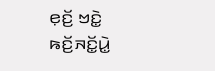ꤕ꤫ꤢꤩ꤬ ꤠꤢꤧ꤭ ꤒꤢꤩ꤬ꤏꤢꤩ꤭ꤣꤧ꤭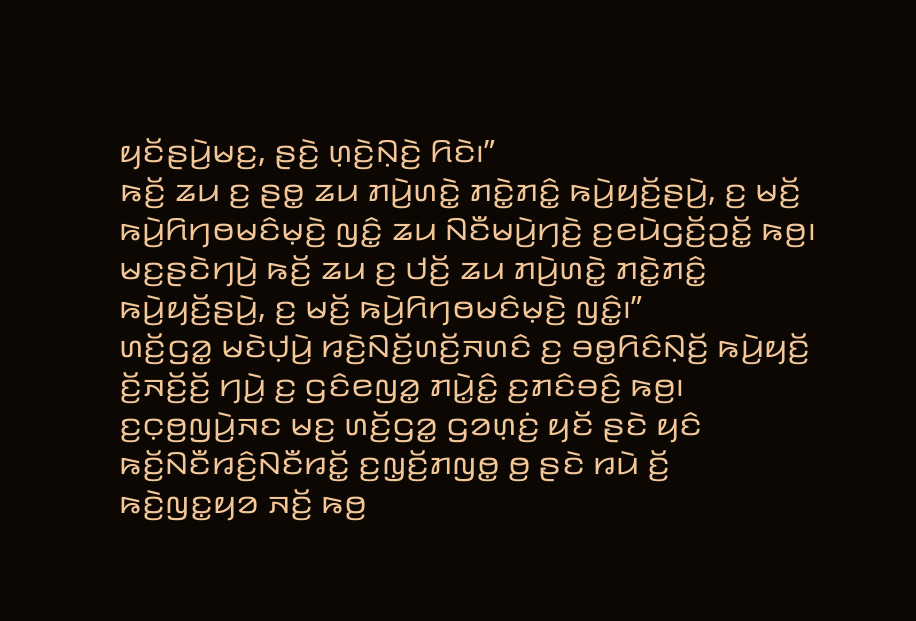ꤟꤢꤩꤔꤣꤧ꤬ꤗꤢ꤬, ꤔꤢꤧ꤬ ꤛ꤫ꤢꤧ꤬ꤡ꤫ꤢꤧ꤬ ꤖꤢꤧ꤯”
ꤒꤢꤩ꤬ ꤘꤣ ꤢ꤬ ꤔꤥ꤭ ꤘꤣ ꤊꤣꤧ꤬ꤛꤢꤧ꤭ ꤊꤢꤧ꤭ꤊꤢꤨ꤭ ꤒꤣꤧ꤬ꤟꤢꤩ꤬ꤔꤣꤧ꤬, ꤢ꤬ ꤗꤢꤩ꤬ ꤒꤣꤧ꤬ꤖꤚꤥꤗꤢꤨꤗ꤫ꤢꤧ꤬ ꤜꤢꤨ꤭ ꤘꤣ ꤡꤢꤪꤗꤣꤧ꤬ꤚꤢꤧ꤬ ꤢ꤬ꤕꤣꤧꤞꤢꤩ꤬ꤑꤢꤩ꤭ ꤒꤥ꤬꤯ ꤗꤢ꤬ꤔꤢꤧꤚꤣꤧ꤬ ꤒꤢꤩ꤬ ꤘꤣ ꤢ꤬ ꤓꤢꤩ꤬ ꤘꤣ ꤊꤣꤧ꤬ꤛꤢꤧ꤭ ꤊꤢꤧ꤭ꤊꤢꤨ꤭ ꤒꤣꤧ꤬ꤟꤢꤩ꤬ꤔꤣꤧ꤬, ꤢ꤬ ꤗꤢꤩ꤬ ꤒꤣꤧ꤬ꤖꤚꤥꤗꤢꤨꤗ꤫ꤢꤧ꤬ ꤜꤢꤨ꤭꤯”
ꤛꤢꤩ꤬ꤞꤤ꤭ ꤗꤢꤧꤓ꤫ꤣꤧ꤬ ꤙꤢꤧ꤬ꤡꤢꤩ꤬ꤛꤢꤩ꤬ꤏꤛꤢꤨ ꤢ꤬ ꤋꤥ꤭ꤖꤢꤨꤡ꤫ꤢꤩ꤬ ꤒꤣꤧ꤬ꤟꤢꤩ꤬ ꤢꤩ꤬ꤏꤢꤩ꤬ꤢꤩ꤬ ꤚꤣꤧ꤬ ꤢ꤬ ꤞꤢꤨꤕꤜꤤ꤭ ꤊꤣꤧ꤭ꤢꤨ꤭ ꤢ꤬ꤊꤢꤨꤋꤢꤨ꤬ ꤒꤥ꤬꤯ ꤢ꤬ꤍ꤫ꤥ꤬ꤜꤣꤧ꤬ꤏꤢ ꤗꤢ꤬ ꤛꤢꤩ꤬ꤞꤤ꤭ ꤞꤤꤛ꤫ꤢꤦ꤬ ꤟꤢꤩ ꤔꤢꤧ ꤟꤢꤨ ꤒꤢꤩ꤬ꤡꤢꤪꤙꤢꤨ꤬ꤡꤢꤪꤙꤢꤩ꤭ ꤢ꤬ꤜ꤫ꤢꤩ꤬ꤊꤜꤥ꤭ ꤥ꤬ ꤔꤢꤧ ꤙꤣꤧ ꤢꤩ꤬ ꤒꤢꤧ꤬ꤜꤢ꤭ꤟꤤ ꤏꤢꤩ꤬ ꤒꤥ꤬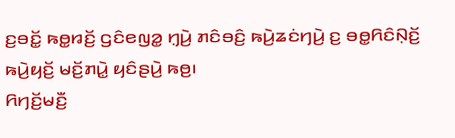ꤢ꤬ꤋꤢꤩ꤭ ꤒꤥ꤭ꤙꤢꤩ꤬ ꤞꤢꤨꤕꤜꤤ꤭ ꤚ꤫ꤣꤧ꤬ ꤊꤢꤨꤋꤢꤨ꤬ ꤒꤣꤧ꤬ꤘꤢꤦꤚꤣꤧ꤬ ꤢ꤬ ꤋꤥ꤭ꤖꤢꤨꤡ꤫ꤢꤩ꤬ ꤒꤣꤧ꤬ꤟꤢꤩ꤬ ꤗꤢꤩ꤬ꤊꤣꤧ꤭ ꤟꤢꤨꤔꤣꤧ꤬ ꤒꤥ꤬꤯
ꤖꤚꤢꤩ꤬ꤗꤢꤪ꤬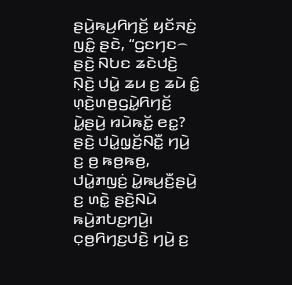ꤔꤣꤧ꤬ꤒꤣ꤬ꤖꤚꤢꤩ꤬ ꤟꤢꤩꤏꤢꤦ꤬ ꤜꤢꤨ꤭ ꤔꤢꤧ, “ꤞꤢꤚꤢ꤮ ꤔꤢꤧ꤬ ꤡꤝꤢ ꤘꤢꤧꤓꤢꤧ꤬ ꤡ꤫ꤢꤧ꤬ ꤓꤣꤧ꤭ ꤘꤣ ꤢ꤬ ꤘꤣꤧ ꤢꤨ꤭ ꤛ꤫ꤢꤧ꤬ꤛꤥ꤬ꤞꤣꤧ꤭ꤖꤚꤢꤩ꤬ ꤣꤧ꤭ꤔꤣꤧ꤬ ꤙꤣꤧꤒꤢꤩ꤭ ꤕꤢ꤭? ꤔꤢꤧ꤬ ꤓꤣꤧ꤭ꤜ꤫ꤢꤩ꤬ꤡꤢꤪ꤭ ꤚꤣꤧ꤬ ꤢ꤬ ꤥ꤬ ꤒꤥ꤬ꤒꤥ꤬, ꤓꤣꤧ꤭ꤊꤜꤢꤦ꤬ ꤣꤧ꤭ꤒꤣ꤬ꤢꤪ꤬ꤔꤣꤧ꤬ ꤢ꤬ ꤛꤢꤧ꤭ ꤔꤢꤧ꤬ꤡꤣꤧ ꤒꤣꤧ꤬ꤊꤝꤢ꤬ꤚꤣꤧ꤬꤯
ꤍ꤫ꤥ꤬ꤖꤚꤢ꤬ꤓꤢꤧ꤬ ꤚꤣꤧ꤬ ꤢ꤬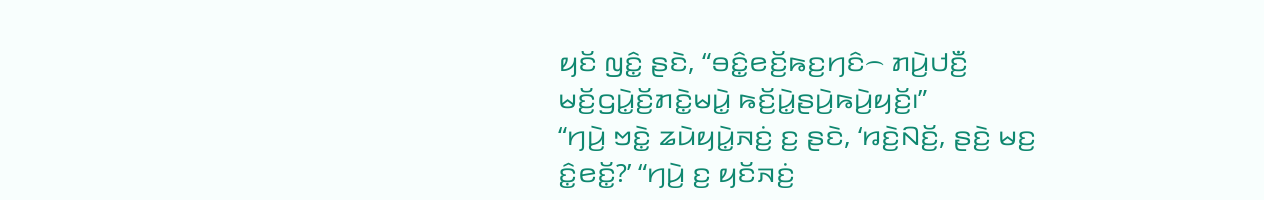ꤟꤢꤩ ꤜꤢꤨ꤭ ꤔꤢꤧ, “ꤋꤢꤨ꤭ꤕꤢꤩ꤬ꤒꤢ꤬ꤚꤢꤨ꤮ ꤊꤣꤧ꤬ꤓꤢꤪ꤬ ꤗꤢꤩ꤬ꤞꤣꤧ꤭ꤢꤩ꤬ꤊꤢꤧ꤭ꤗꤣꤧ꤭ ꤒꤢꤩ꤬ꤣꤧ꤭ꤔꤣꤧ꤬ꤒꤣꤧ꤬ꤟꤢꤩ꤬꤯”
“ꤚꤣꤧ꤬ ꤠꤢꤧ꤭ ꤘꤣꤧꤟꤣꤧ꤭ꤏꤢꤦ꤬ ꤢ꤬ ꤔꤢꤧ, ‘ꤙꤢꤧ꤬ꤡꤢꤩ꤬, ꤔꤢꤧ꤬ ꤗꤢ꤬ ꤢꤨ꤭ꤕꤢꤩ꤭?’ “ꤚꤣꤧ꤬ ꤢ꤬ ꤟꤢꤩꤏꤢꤦ꤬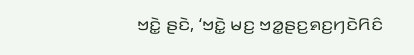ꤠꤢꤧ꤭ ꤔꤢꤧ, ‘ꤠꤢꤧ꤭ ꤗꤢ꤬ ꤠꤤ꤭ꤔꤢ꤬ꤎꤢ꤬ꤚꤢꤧꤖꤢꤨ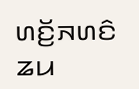ꤛꤢꤩ꤬ꤏꤛꤢꤨ ꤘꤣ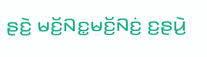ꤔꤢꤧ꤬ ꤗꤢꤩ꤬ꤡꤢ꤭ꤗꤢꤩ꤬ꤡꤢꤦ꤬ ꤢ꤬ꤔꤣꤧ꤬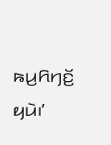ꤒꤣ꤬ꤖꤚꤢꤩ꤬ ꤟꤣꤧ꤯’